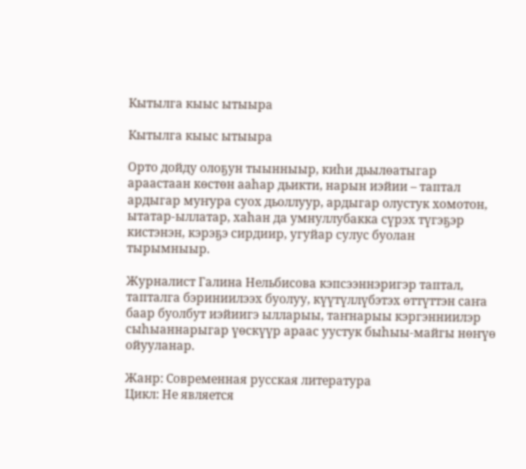Кытылга кыыс ытыыра

Кытылга кыыс ытыыра

Орто дойду олоҕун тыынныыр, киһи дьылөатыгар араастаан көстөн ааһар дьикти, нарын иэйии – таптал ардыгар муҥура суох дьоллуур, ардыгар олустук хомотон, ытатар-ыллатар, хаһан да умнуллубакка сүрэх түгэҕэр кистэнэн, кэрэҕэ сирдиир, угуйар сулус буолан тырымныыр.

Журналист Галина Нельбисова кэпсээннэригэр таптал, тапталга бэриниилээх буолуу, күүтүллүбэтэх өттүттэн саҥа баар буолбут иэйиигэ ылларыы, таҥнарыы кэргэнниилэр сыһыаннарыгар үөскүүр араас уустук быһыы-майгы нөҥүө ойууланар.

Жанр: Современная русская литература
Цикл: Не является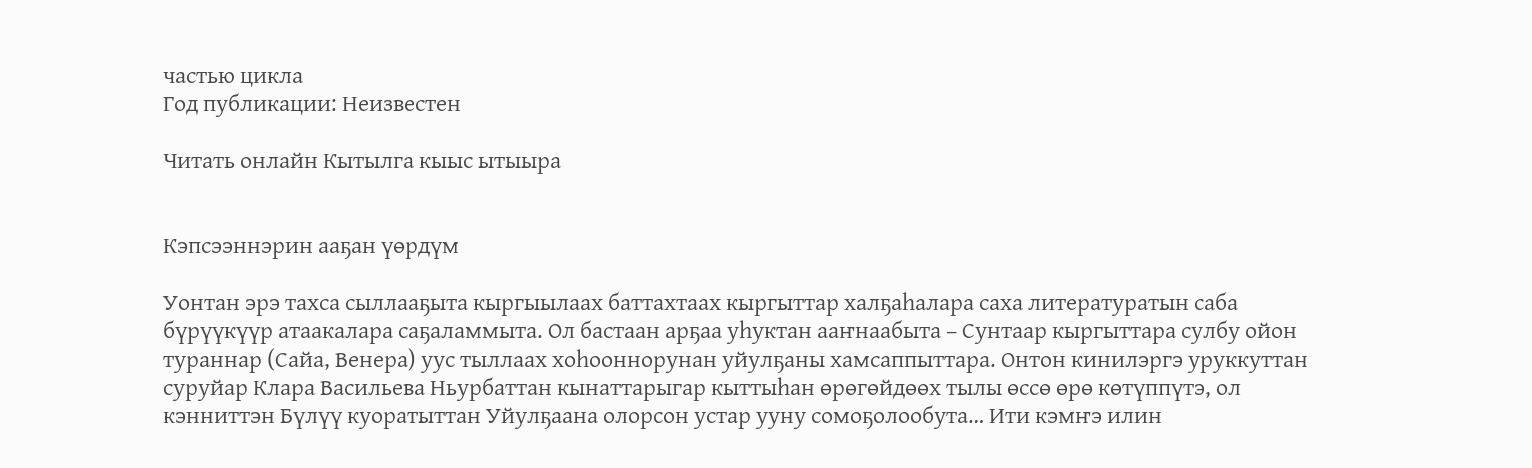частью цикла
Год публикации: Неизвестен

Читать онлайн Кытылга кыыс ытыыра


Кэпсээннэрин ааҕан үөрдүм

Уонтан эрэ тахса сыллааҕыта кыргыылаах баттахтаах кыргыттар халҕаһалара саха литературатын саба бүрүүкүүр атаакалара саҕаламмыта. Ол бастаан арҕаа уһуктан ааҥнаабыта – Сунтаар кыргыттара сулбу ойон тураннар (Сайа, Венера) уус тыллаах хоһооннорунан уйулҕаны хамсаппыттара. Онтон кинилэргэ уруккуттан суруйар Клара Васильева Ньурбаттан кынаттарыгар кыттыһан өрөгөйдөөх тылы өссө өрө көтүппүтэ, ол кэнниттэн Бүлүү куоратыттан Уйулҕаана олорсон устар ууну сомоҕолообута… Ити кэмҥэ илин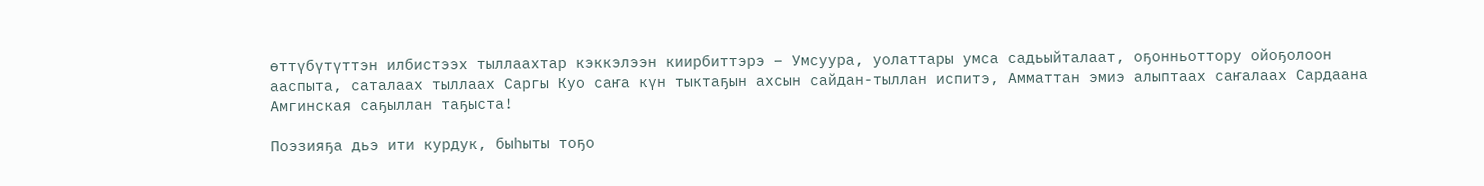өттүбүтүттэн илбистээх тыллаахтар кэккэлээн киирбиттэрэ – Умсуура, уолаттары умса садьыйталаат, оҕонньоттору ойоҕолоон ааспыта, саталаах тыллаах Саргы Куо саҥа күн тыктаҕын ахсын сайдан-тыллан испитэ, Амматтан эмиэ алыптаах саҥалаах Сардаана Амгинская саҕыллан таҕыста!

Поэзияҕа дьэ ити курдук, быһыты тоҕо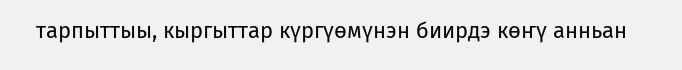тарпыттыы, кыргыттар күргүөмүнэн биирдэ көҥү анньан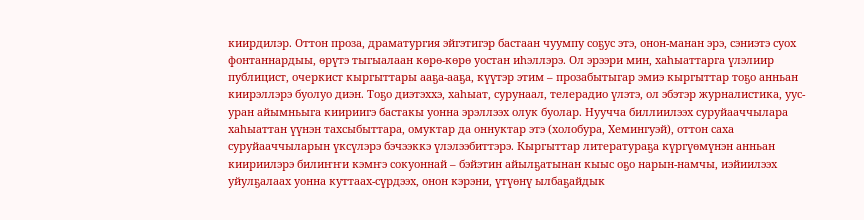киирдилэр. Оттон проза, драматургия эйгэтигэр бастаан чуумпу соҕус этэ, онон-манан эрэ, сэниэтэ суох фонтаннардыы, өрүтэ тыгыалаан көрө-көрө уостан иһэллэрэ. Ол эрээри мин, хаһыаттарга үлэлиир публицист, очеркист кыргыттары ааҕа-ааҕа, күүтэр этим – прозабытыгар эмиэ кыргыттар тоҕо анньан киирэллэрэ буолуо диэн. Тоҕо диэтэххэ, хаһыат, сурунаал, телерадио үлэтэ, ол эбэтэр журналистика, уус-уран айымньыга киириигэ бастакы уонна эрэллээх олук буолар. Нуучча биллиилээх суруйааччылара хаһыаттан үүнэн тахсыбыттара, омуктар да оннуктар этэ (холобура, Хемингуэй), оттон саха суруйааччыларын үксүлэрэ бэчээккэ үлэлээбиттэрэ. Кыргыттар литератураҕа күргүөмүнэн анньан киириилэрэ билиҥҥи кэмҥэ сокуоннай – бэйэтин айылҕатынан кыыс оҕо нарын-намчы, иэйиилээх уйулҕалаах уонна куттаах-сүрдээх, онон кэрэни, үтүөнү ылбаҕайдык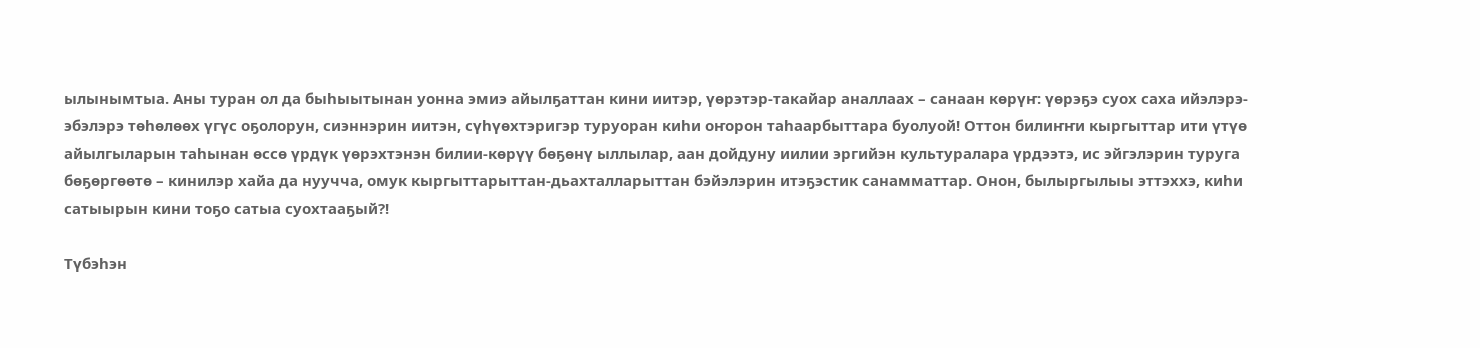ылынымтыа. Аны туран ол да быһыытынан уонна эмиэ айылҕаттан кини иитэр, үөрэтэр-такайар аналлаах – санаан көрүҥ: үөрэҕэ суох саха ийэлэрэ-эбэлэрэ төһөлөөх үгүс оҕолорун, сиэннэрин иитэн, сүһүөхтэригэр туруоран киһи оҥорон таһаарбыттара буолуой! Оттон билиҥҥи кыргыттар ити үтүө айылгыларын таһынан өссө үрдүк үөрэхтэнэн билии-көрүү бөҕөнү ыллылар, аан дойдуну иилии эргийэн культуралара үрдээтэ, ис эйгэлэрин туруга бөҕөргөөтө – кинилэр хайа да нуучча, омук кыргыттарыттан-дьахталларыттан бэйэлэрин итэҕэстик санамматтар. Онон, былыргылыы эттэххэ, киһи сатыырын кини тоҕо сатыа суохтааҕый?!

Түбэһэн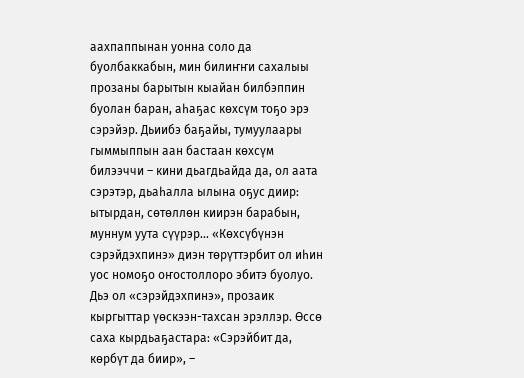аахпаппынан уонна соло да буолбаккабын, мин билиҥҥи сахалыы прозаны барытын кыайан билбэппин буолан баран, аһаҕас көхсүм тоҕо эрэ сэрэйэр. Дьиибэ баҕайы, тумуулаары гыммыппын аан бастаан көхсүм билээччи – кини дьагдьайда да, ол аата сэрэтэр, дьаһалла ылына оҕус диир: ытырдан, сөтөллөн киирэн барабын, муннум уута сүүрэр… «Көхсүбүнэн сэрэйдэхпинэ» диэн төрүттэрбит ол иһин уос номоҕо оҥостоллоро эбитэ буолуо. Дьэ ол «сэрэйдэхпинэ», прозаик кыргыттар үөскээн-тахсан эрэллэр. Өссө саха кырдьаҕастара: «Сэрэйбит да, көрбүт да биир», –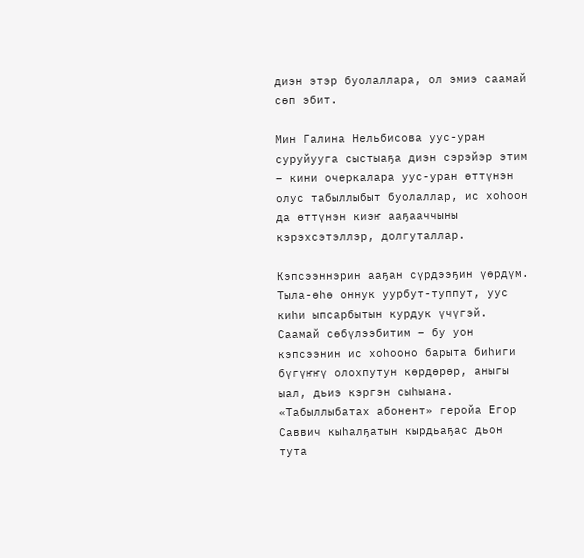диэн этэр буолаллара, ол эмиэ саамай сөп эбит.

Мин Галина Нельбисова уус-уран суруйууга сыстыаҕа диэн сэрэйэр этим – кини очеркалара уус-уран өттүнэн олус табыллыбыт буолаллар, ис хоһоон да өттүнэн киэҥ ааҕааччыны кэрэхсэтэллэр, долгуталлар.

Кэпсээннэрин ааҕан сүрдээҕин үөрдүм. Тыла-өһө оннук уурбут-туппут, уус киһи ыпсарбытын курдук үчүгэй. Саамай сөбүлээбитим – бу уон кэпсээнин ис хоһооно барыта биһиги бүгүҥҥү олохпутун көрдөрөр, аныгы ыал, дьиэ кэргэн сыһыана. «Табыллыбатах абонент» геройа Егор Саввич кыһалҕатын кырдьаҕас дьон тута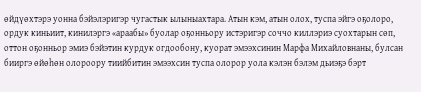өйдүөхтэрэ уонна бэйэлэригэр чугастык ылыныахтара. Атын кэм, атын олох, туспа эйгэ оҕолоро, ордук киньиит, кинилэргэ «араабы» буолар оҕонньору истэригэр соччо киллэриэ суохтарын сөп, оттон оҕонньор эмиэ бэйэтин курдук огдообону, куорат эмээхсинин Марфа Михайловнаны, булсан бииргэ өйөһөн олороору тиийбитин эмээхсин туспа олорор уола кэлэн бэлэм дьиэҕэ бэрт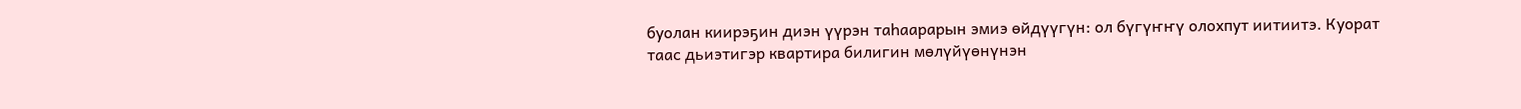буолан киирэҕин диэн үүрэн таһаарарын эмиэ өйдүүгүн: ол бүгүҥҥү олохпут иитиитэ. Куорат таас дьиэтигэр квартира билигин мөлүйүөнүнэн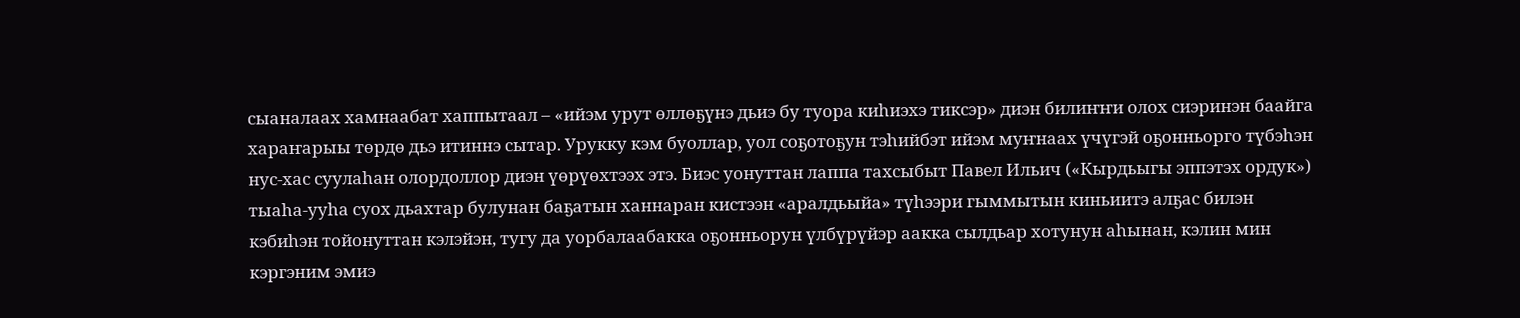сыаналаах хамнаабат хаппытаал – «ийэм урут өллөҕүнэ дьиэ бу туора киһиэхэ тиксэр» диэн билиҥҥи олох сиэринэн баайга хараҥарыы төрдө дьэ итиннэ сытар. Урукку кэм буоллар, уол соҕотоҕун тэһийбэт ийэм муҥнаах үчүгэй оҕонньорго түбэһэн нус-хас суулаһан олордоллор диэн үөрүөхтээх этэ. Биэс уонуттан лаппа тахсыбыт Павел Ильич («Кырдьыгы эппэтэх ордук») тыаһа-ууһа суох дьахтар булунан баҕатын ханнаран кистээн «аралдьыйа» түһээри гыммытын киньиитэ алҕас билэн кэбиһэн тойонуттан кэлэйэн, тугу да уорбалаабакка оҕонньорун үлбүрүйэр аакка сылдьар хотунун аһынан, кэлин мин кэргэним эмиэ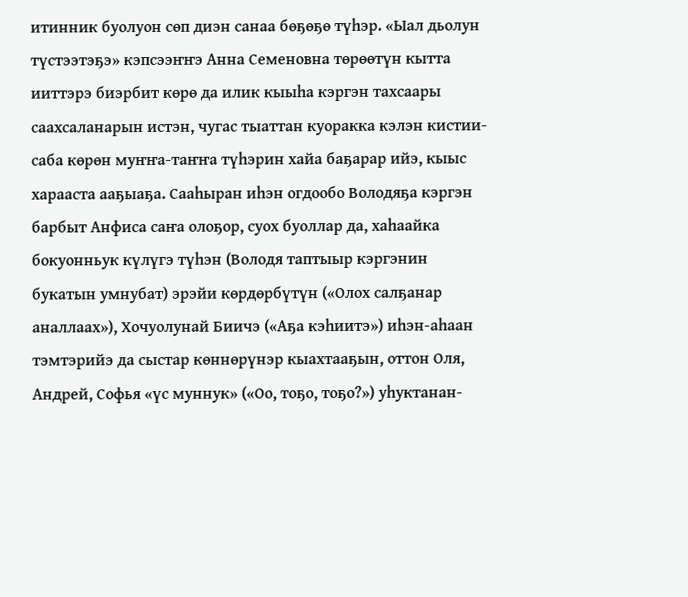итинник буолуон сөп диэн санаа бөҕөҕө түһэр. «Ыал дьолун түстээтэҕэ» кэпсээҥҥэ Анна Семеновна төрөөтүн кытта ииттэрэ биэрбит көрө да илик кыыһа кэргэн тахсаары саахсаланарын истэн, чугас тыаттан куоракка кэлэн кистии-саба көрөн муҥҥа-таҥҥа түһэрин хайа баҕарар ийэ, кыыс харааста ааҕыаҕа. Сааһыран иһэн огдообо Володяҕа кэргэн барбыт Анфиса саҥа олоҕор, суох буоллар да, хаһаайка бокуонньук күлүгэ түһэн (Володя таптыыр кэргэнин букатын умнубат) эрэйи көрдөрбүтүн («Олох салҕанар аналлаах»), Хочуолунай Биичэ («Аҕа кэһиитэ») иһэн-аһаан тэмтэрийэ да сыстар көннөрүнэр кыахтааҕын, оттон Оля, Андрей, Софья «үс муннук» («Оо, тоҕо, тоҕо?») уһуктанан-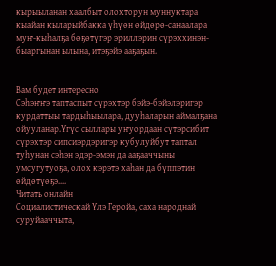кырыыланан хаалбыт олохторун муннуктара кыайан кыларыйбакка үһүөн өйдөрө-санаалара муҥ-кыһалҕа бөҕөтүгэр эриллэрин сүрэххинэн-быаргынан ылына, итэҕэйэ ааҕаҕын.


Вам будет интересно
Сэһэҥҥэ таптаспыт сүрэхтэр бэйэ-бэйэлэригэр курдаттыы тардыһыылара, дууһаларын аймалҕана ойууланар.Үгүс сыллары уҥуордаан сүтэрсибит сүрэхтэр сипсиэрдэригэр кубулуйбут таптал туһунан сэһэн эдэр-эмэн да ааҕааччыны умсугутуоҕа, олох кэрэтэ хаһан да бүппэтин өйдөтүөҕэ....
Читать онлайн
Социалистическай Үлэ Геройа, саха народнай суруйааччыта,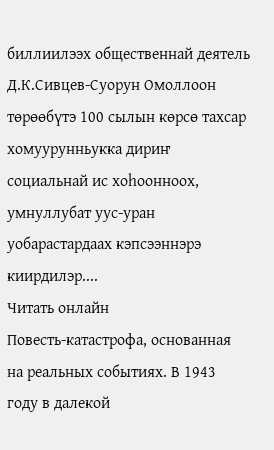биллиилээх общественнай деятель Д.К.Сивцев-Суорун Омоллоон төрөөбүтэ 100 сылын көрсө тахсар хомуурунньукка дириҥ социальнай ис хоһоонноох, умнуллубат уус-уран уобарастардаах кэпсээннэрэ киирдилэр....
Читать онлайн
Повесть-катастрофа, основанная на реальных событиях. В 1943 году в далекой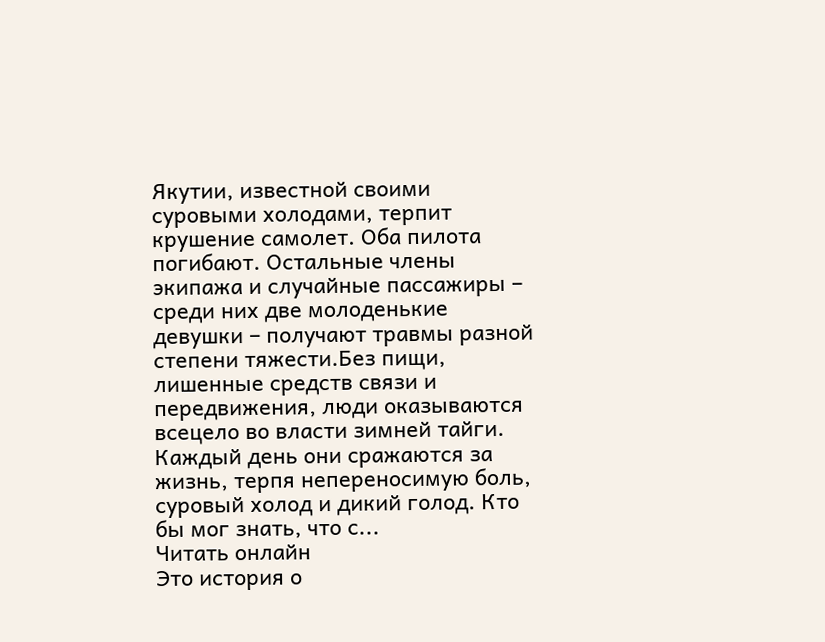Якутии, известной своими суровыми холодами, терпит крушение самолет. Оба пилота погибают. Остальные члены экипажа и случайные пассажиры – среди них две молоденькие девушки – получают травмы разной степени тяжести.Без пищи, лишенные средств связи и передвижения, люди оказываются всецело во власти зимней тайги. Каждый день они сражаются за жизнь, терпя непереносимую боль, суровый холод и дикий голод. Кто бы мог знать, что с...
Читать онлайн
Это история о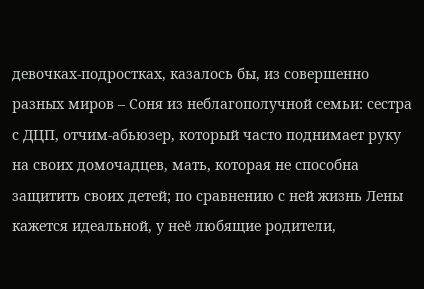девочках-подростках, казалось бы, из совершенно разных миров – Соня из неблагополучной семьи: сестра с ДЦП, отчим-абьюзер, который часто поднимает руку на своих домочадцев, мать, которая не способна защитить своих детей; по сравнению с ней жизнь Лены кажется идеальной, у неё любящие родители,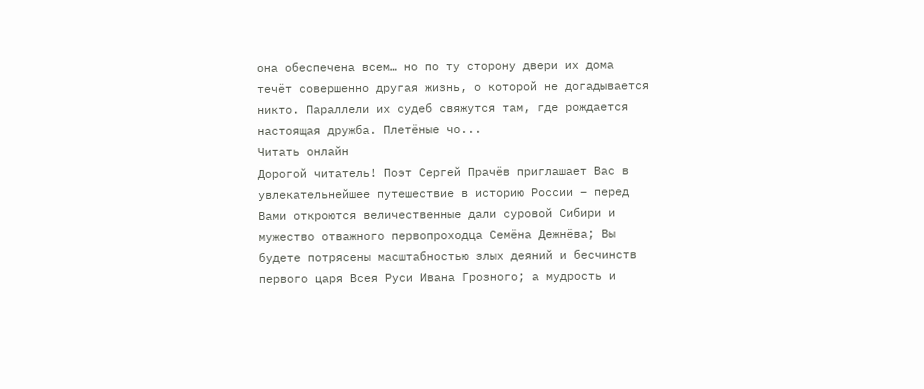она обеспечена всем… но по ту сторону двери их дома течёт совершенно другая жизнь, о которой не догадывается никто. Параллели их судеб свяжутся там, где рождается настоящая дружба. Плетёные чо...
Читать онлайн
Дорогой читатель! Поэт Сергей Прачёв приглашает Вас в увлекательнейшее путешествие в историю России – перед Вами откроются величественные дали суровой Сибири и мужество отважного первопроходца Семёна Дежнёва; Вы будете потрясены масштабностью злых деяний и бесчинств первого царя Всея Руси Ивана Грозного; а мудрость и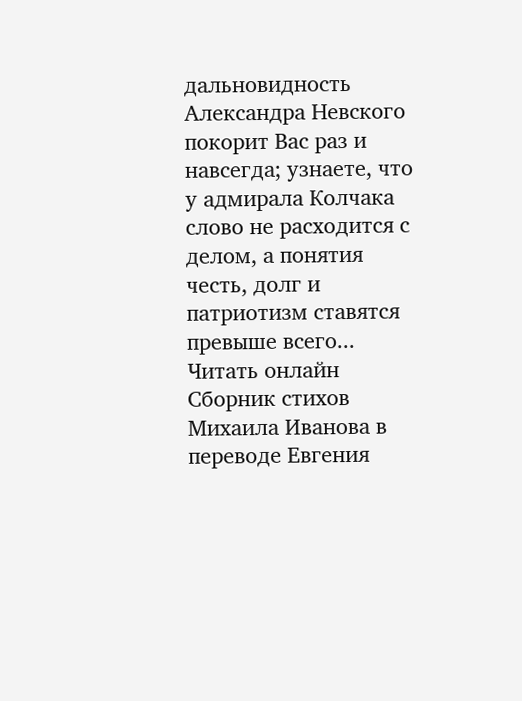дальновидность Александра Невского покорит Вас раз и навсегда; узнаете, что у адмирала Колчака слово не расходится с делом, а понятия честь, долг и патриотизм ставятся превыше всего...
Читать онлайн
Сборник стихов Михаила Иванова в переводе Евгения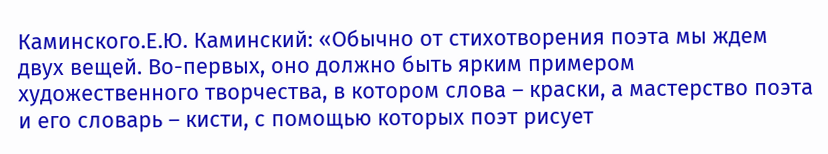Каминского.Е.Ю. Каминский: «Обычно от стихотворения поэта мы ждем двух вещей. Во-первых, оно должно быть ярким примером художественного творчества, в котором слова – краски, а мастерство поэта и его словарь – кисти, с помощью которых поэт рисует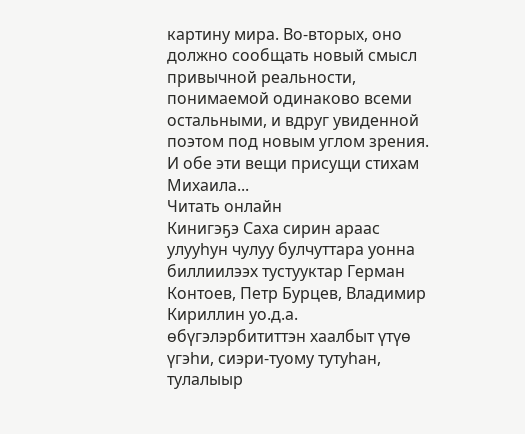картину мира. Во-вторых, оно должно сообщать новый смысл привычной реальности, понимаемой одинаково всеми остальными, и вдруг увиденной поэтом под новым углом зрения. И обе эти вещи присущи стихам Михаила...
Читать онлайн
Кинигэҕэ Саха сирин араас улууһун чулуу булчуттара уонна биллиилээх тустууктар Герман Контоев, Петр Бурцев, Владимир Кириллин уо.д.а. өбүгэлэрбититтэн хаалбыт үтүө үгэһи, сиэри-туому тутуһан, тулалыыр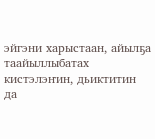эйгэни харыстаан, айылҕа таайыллыбатах кистэлэҥин, дьиктитин да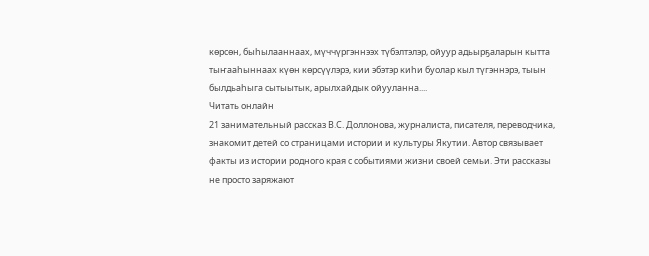көрсөн, быһылааннаах, мүччүргэннээх түбэлтэлэр, ойуур адьырҕаларын кытта тыҥааһыннаах күөн көрсүүлэрэ, кии эбэтэр киһи буолар кыл түгэннэрэ, тыын былдьаһыга сытыытык, арылхайдык ойууланна....
Читать онлайн
21 занимательный рассказ В.С. Доллонова, журналиста, писателя, переводчика, знакомит детей со страницами истории и культуры Якутии. Автор связывает факты из истории родного края с событиями жизни своей семьи. Эти рассказы не просто заряжают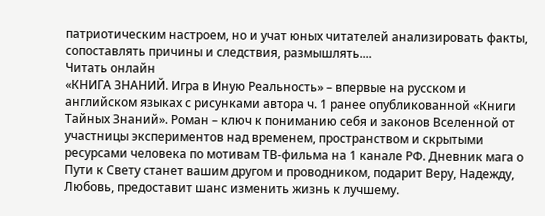патриотическим настроем, но и учат юных читателей анализировать факты, сопоставлять причины и следствия, размышлять....
Читать онлайн
«КНИГА ЗНАНИЙ. Игра в Иную Реальность» – впервые на русском и английском языках с рисунками автора ч. 1 ранее опубликованной «Книги Тайных Знаний». Роман – ключ к пониманию себя и законов Вселенной от участницы экспериментов над временем, пространством и скрытыми ресурсами человека по мотивам ТВ-фильма на 1 канале РФ. Дневник мага о Пути к Свету станет вашим другом и проводником, подарит Веру, Надежду, Любовь, предоставит шанс изменить жизнь к лучшему.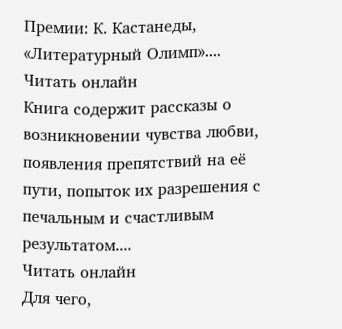Премии: К. Кастанеды, «Литературный Олимп»....
Читать онлайн
Книга содержит рассказы о возникновении чувства любви, появления препятствий на её пути, попыток их разрешения с печальным и счастливым результатом....
Читать онлайн
Для чего,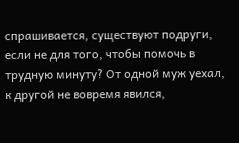спрашивается, существуют подруги, если не для того, чтобы помочь в трудную минуту? От одной муж уехал, к другой не вовремя явился,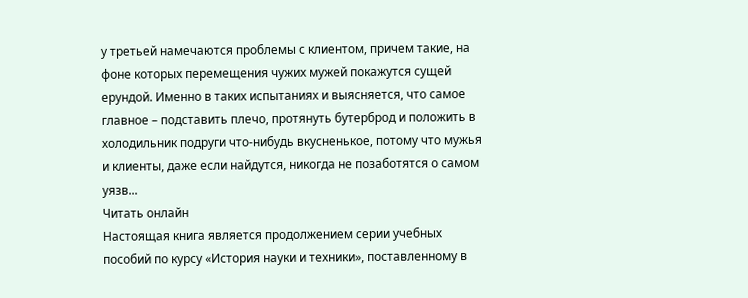у третьей намечаются проблемы с клиентом, причем такие, на фоне которых перемещения чужих мужей покажутся сущей ерундой. Именно в таких испытаниях и выясняется, что самое главное – подставить плечо, протянуть бутерброд и положить в холодильник подруги что-нибудь вкусненькое, потому что мужья и клиенты, даже если найдутся, никогда не позаботятся о самом уязв...
Читать онлайн
Настоящая книга является продолжением серии учебных пособий по курсу «История науки и техники», поставленному в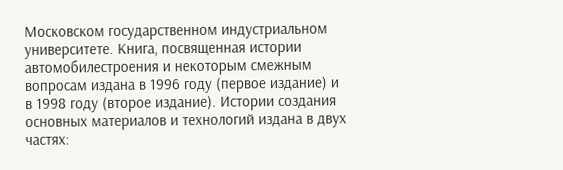Московском государственном индустриальном университете. Книга, посвященная истории автомобилестроения и некоторым смежным вопросам издана в 1996 году (первое издание) и в 1998 году (второе издание). Истории создания основных материалов и технологий издана в двух частях: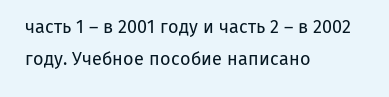часть 1 – в 2001 году и часть 2 – в 2002 году. Учебное пособие написано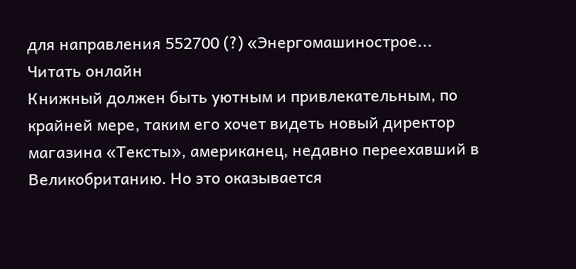для направления 552700 (?) «Энергомашинострое...
Читать онлайн
Книжный должен быть уютным и привлекательным, по крайней мере, таким его хочет видеть новый директор магазина «Тексты», американец, недавно переехавший в Великобританию. Но это оказывается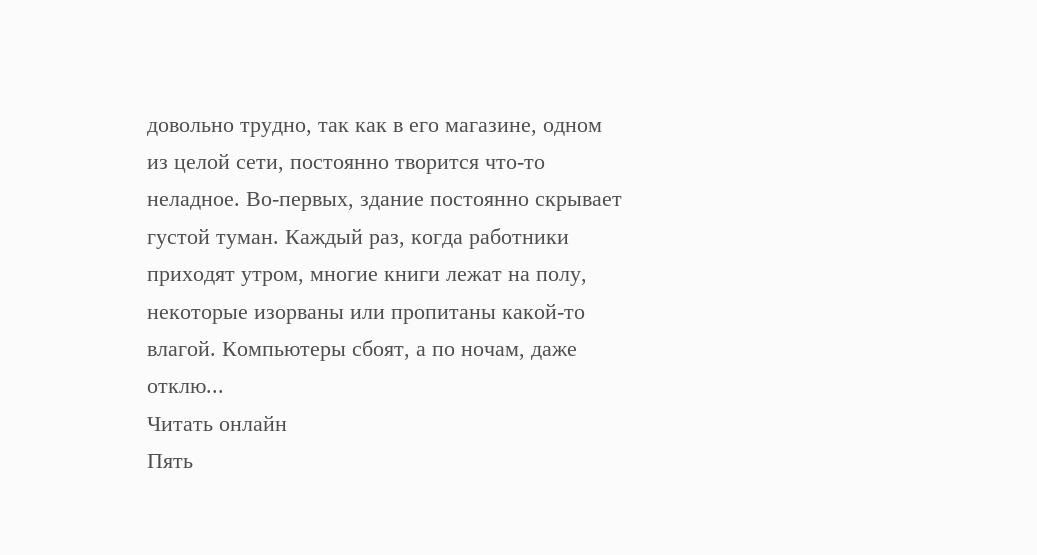довольно трудно, так как в его магазине, одном из целой сети, постоянно творится что-то неладное. Во-первых, здание постоянно скрывает густой туман. Каждый раз, когда работники приходят утром, многие книги лежат на полу, некоторые изорваны или пропитаны какой-то влагой. Компьютеры сбоят, а по ночам, даже отклю...
Читать онлайн
Пять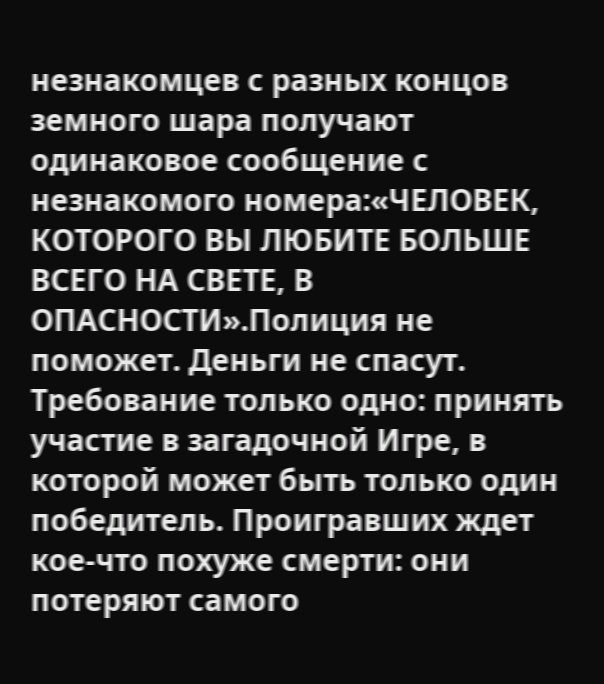незнакомцев с разных концов земного шара получают одинаковое сообщение с незнакомого номера:«ЧЕЛОВЕК, КОТОРОГО ВЫ ЛЮБИТЕ БОЛЬШЕ ВСЕГО НА СВЕТЕ, В ОПАСНОСТИ».Полиция не поможет. Деньги не спасут. Требование только одно: принять участие в загадочной Игре, в которой может быть только один победитель. Проигравших ждет кое-что похуже смерти: они потеряют самого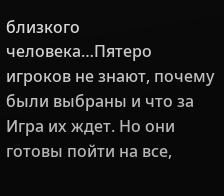близкого человека…Пятеро игроков не знают, почему были выбраны и что за Игра их ждет. Но они готовы пойти на все,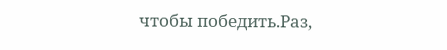чтобы победить.Раз,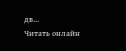дв...
Читать онлайн